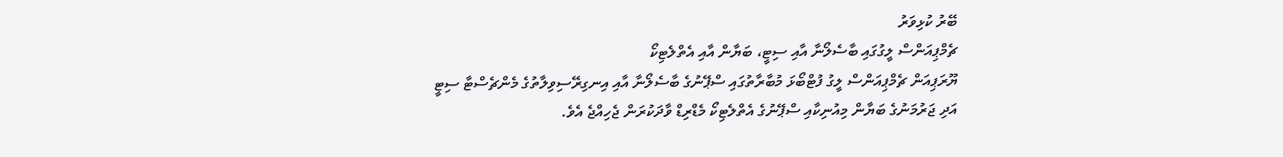ބޭރު ކުޅިވަރު
ޗެމްޕިއަންސް ލީގުގައި ބާސެލޯނާ އާއި ސިޓީ، ބަޔާން އާއި އެތްލެޓިކޯ
ޔޫރަޕިއަން ޗެމްޕިއަންސް ލީގު ފުޓްބޯޅަ މުބާރާތުގައި ސްޕޭނުގެ ބާސެލޯނާ އާއި އިނގިރޭސިވިލާތުގެ މެންޗެސްޓާ ސިޓީ އަދި ޖަރުމަނުގެ ބަޔާން މިއުނިކާއި ސްޕޭނުގެ އެތްލެޓިކޯ މެޑްރިޑް ވާދަކުރަން ޖެހިއްޖެ އެވެ.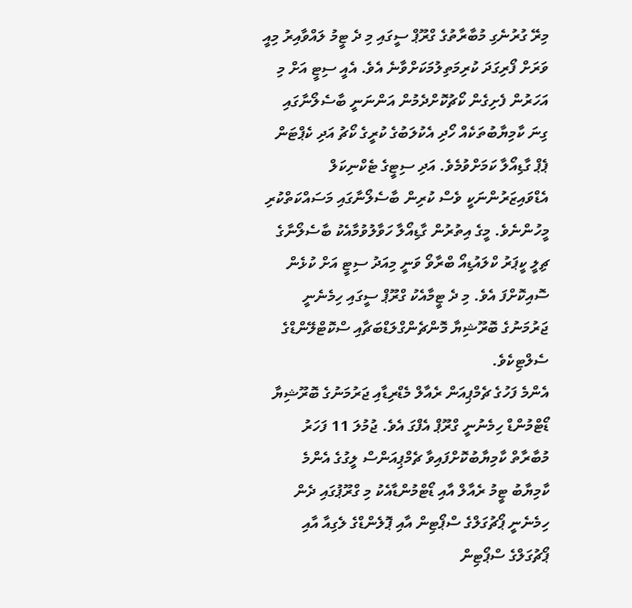މިރޭ ގުރުނެގި މުބާރާތުގެ ގްރޫޕް ސީގައި މި ދެ ޓީމު ލައްވާއިރު މިއީ ވަރަށް ފޯރިގަދަ ކުރިމަތިލުމަކަށްވާނެ އެވެ. އެއީ ސިޓީ އަށް މި އަހަރުން ފެށިގެން ކޯޗުކޮށްދެމުން އަންނަނީ ބާސެލޯނާގައި ގިނަ ކާމިޔާބުތަކެއް ހޯދި އެކުލަބުގެ ކުރީގެ ކޯޗު އަދި ކެޕްޓަން ޕެޕް ގާޑިއޯލާ ކަމަށްވުމެވެ. އަދި ސިޓީގެ ޓެކްނިކަލް އެޑްވައިޒަރުންނަކީ ވެސް ކުރިން ބާސެލޯނާގައި މަސައްކަތްކުރި މީހުންނެވެ. މީގެ އިތުރުން ގާޑިއޯލާ ހަވާލުވުމާއެކު ބާސެލޯނާގެ ޗިލީ ކީޕަރު ކްލައުޑިއޯ ބްރާވޯ ވަނީ މިއަދު ސިޓީ އަށް ކުޅެން ސޮއިކޮށްފަ އެވެ. މި ދެ ޓީމާއެކު ގްރޫޕް ސީގައި ހިމެނެނީ ޖަރުމަނުގެ ބޮރޫޝިޔާ މޮންޗެންގްލަޑްބަޗާއި ސްކޮޓްލޭންޑްގެ ސެލްޓިކެވެ.
އެންމެ ފަހުގެ ޗެމްޕިއަން ރެއާލް މެޑްރިޑާއި ޖަރުމަނުގެ ބޮރޫޝިޔާ ޑޯޓްމުންޑް ހިމެނުނީ ގްރޫޕް އެފްގަ އެވެ. ޖުމުލަ 11 ފަހަރު މުބާރާތް ކާމިޔާބުކޮށްފައިވާ ޗެމްޕިއަންސް ލީގުގެ އެންމެ ކާމިޔާބު ޓީމު ރެއާލް އާއި ޑޯޓްމުންޑާއެކު މި ގްރޫޕުގައި ދެން ހިމެނެނީ ޕޯޗުގަލްގެ ސްޕޯޓިން އާއި ޕޮލެންޑްގެ ލެގިއާ އާއި ޕޯޗުގަލްގެ ސްޕޯޓިން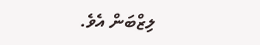ލިޒްބަން އެވެ.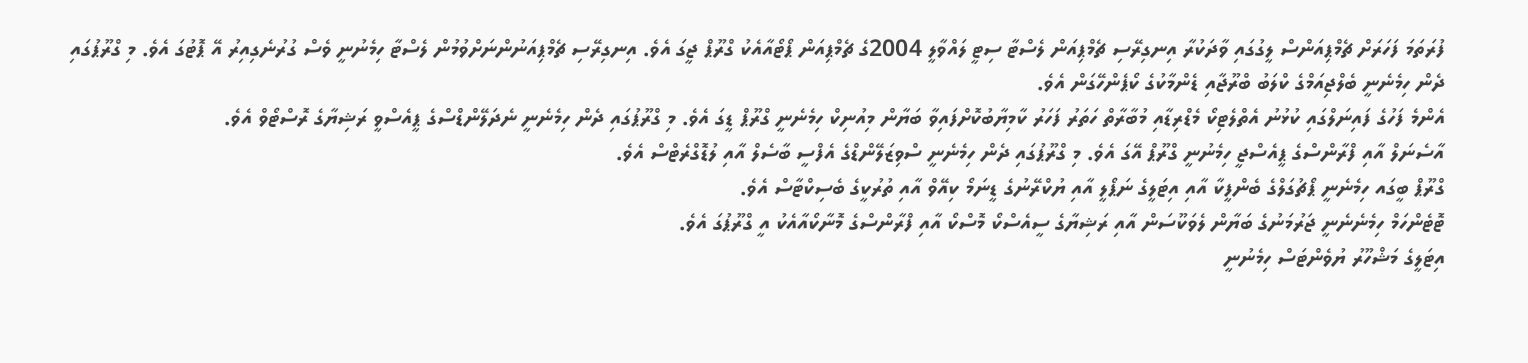ފުރަތަމަ ފަހަރަށް ޗެމްޕިއަންސް ލީގުގައި ވާދަކުރާ އިނގިރޭސި ޗެމްޕިއަން ލެސްޓާ ސިޓީ ލައްވާލީ 2004ގެ ޗެމްޕިއަން ޕޯޓޯއާއެކު ގްރޫޕް ޖީގަ އެވެ. އިނގިރޭސި ޗެމްޕިއަނުންނަށްވުމުން ލެސްޓާ ހިމެނުނީ ވެސް ގުރުނެގިއިރު އޭ ޕޮޓުގަ އެވެ. މި ގްރޫޕުގައި ދެން ހިމެނެނީ ބެލްޖިއަމްގެ ކްލަބު ބްރޫޖާއި ޑެންމާކުގެ ކޯޕެންހޭގަން އެވެ.
އެންމެ ފަހުގެ ފައިނަލްގައި ކުޅުނު އެތްލެޓިކޯ މެޑްރިޑާއި މުބާރާތް ހަތަރު ފަހަރު ކާމިޔާބުކޮށްފައިވާ ބަޔާން މިއުނިކް ހިމެނެނީ ގްރޫޕް ޑީގަ އެވެ. މި ގްރޫޕުގައި ދެން ހިމެނެނީ ނެދަލޭންޑްސްގެ ޕީއެސްވީ ރަޝިޔާގެ ރޮސްޓޯވް އެވެ.
އާސެނަލް އާއި ފްރާންސްގެ ޕީއެސްޖީ ހިމެނުނީ ގްރޫޕް އޭގަ އެވެ. މި ގްރޫޕުގައި ދެން ހިމެނެނީ ސްވިޒަލޭންޑްގެ އެފްސީ ބާސެލް އާއި ލުޑޮގްރެޓްސް އެވެ.
ގްރޫޕް ބީގައ ހިމެނެނީ ޕޯޗުގަލްގެ ބެންފީކާ އާއި އިޓަލީގެ ނަޕޯލީ އާއި ޔުކްރޭނުގެ ޑީނަމޯ ކިއޭވް އާއި ތުރުކީގެ ބެސިކްޓާސް އެވެ.
ޓޮޓެންހަމް ހިމެނެނެނީ ޖަރުމަނުގެ ބަޔާން ލެވަކޫސަން އާއި ރަޝިޔާގެ ސީއެސްކޯ މޮސްކޯ އާއި ފްރާންސްގެ މޮނާކޯއާއެކު އީ ގްރޫޕުގަ އެވެ.
އިޓަލީގެ މަޝްހޫރު ޔުވެންޓަސް ހިމެނުނީ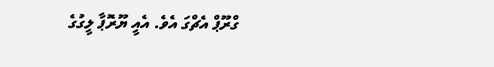ގްރޫޕް އެޗްގަ އެވެ. އެއީ ޔޫރޮޕާ ލީގުގެ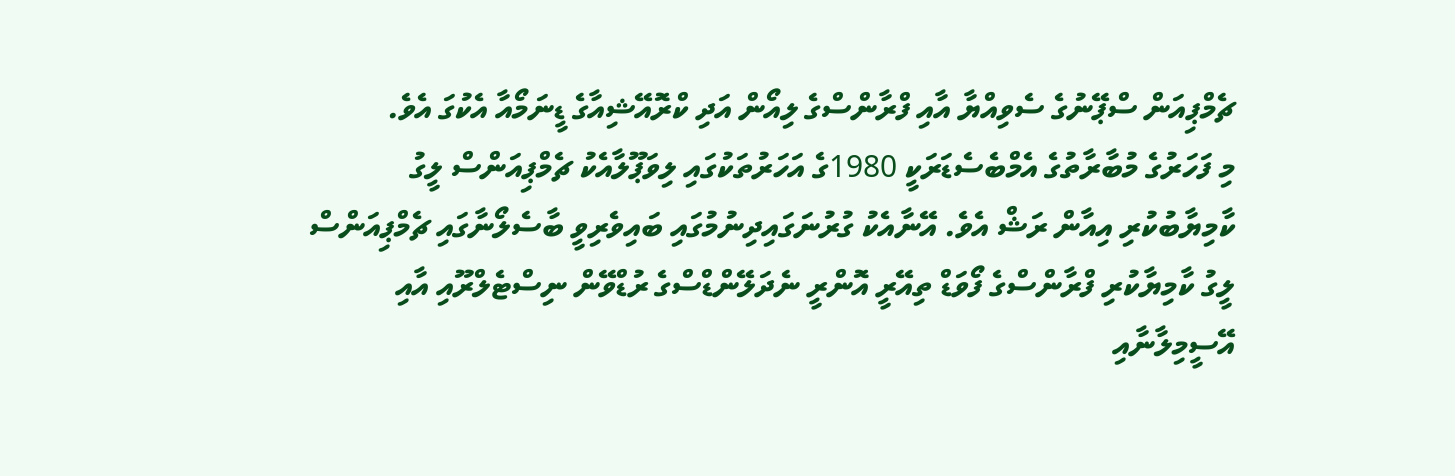ޗެމްޕިއަން ސްޕޭނުގެ ސެވިއްޔާ އާއި ފްރާންސްގެ ލިއޯން އަދި ކްރޮއޭޝިއާގެ ޑީނަމޯއާ އެކުގަ އެވެ.
މި ފަހަރުގެ މުބާރާތުގެ އެމްބެސެޑަރަކީ 1980ގެ އަހަރުތަކުގައި ލިވަޕޫލާއެކު ޗެމްޕިއަންސް ލީގު ކާމިޔާބުކުރި އިއާން ރަޝް އެވެ. އޭނާއެކު ގުރުނަގައިދިނުމުގައި ބައިވެރިވީ ބާސެލޯނާގައި ޗެމްޕިއަންސް ލީގު ކާމިޔާކުރި ފްރާންސްގެ ފޯވަޑް ތިއޭރީ އޮންރީ ނެދަލޭންޑްސްގެ ރުޑްވޭން ނިސްޓެލްރޫއި އާއި އޭސީމިލާނާއި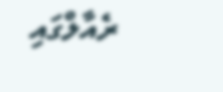ރެއާލްގައި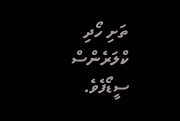ތަށި ހޯދި ކްލަރެންސް ސީޑޯފެވެ.